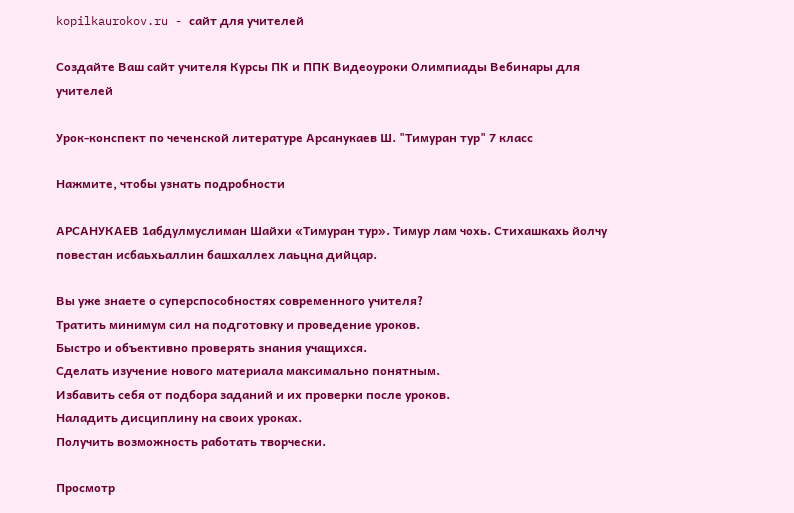kopilkaurokov.ru - сайт для учителей

Создайте Ваш сайт учителя Курсы ПК и ППК Видеоуроки Олимпиады Вебинары для учителей

Урок-конспект по чеченской литературе Арсанукаев Ш. "Тимуран тур" 7 класс

Нажмите, чтобы узнать подробности

АРСАНУКАЕВ 1абдулмуслиман Шайхи «Тимуран тур». Тимур лам чохь. Стихашкахь йолчу повестан исбаьхьаллин башхаллех лаьцна дийцар.

Вы уже знаете о суперспособностях современного учителя?
Тратить минимум сил на подготовку и проведение уроков.
Быстро и объективно проверять знания учащихся.
Сделать изучение нового материала максимально понятным.
Избавить себя от подбора заданий и их проверки после уроков.
Наладить дисциплину на своих уроках.
Получить возможность работать творчески.

Просмотр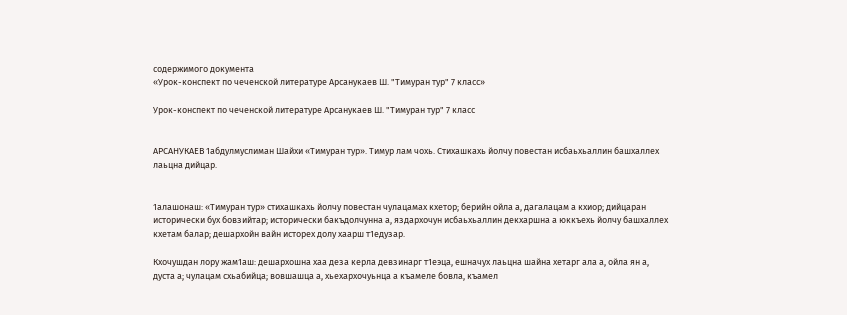содержимого документа
«Урок-конспект по чеченской литературе Арсанукаев Ш. "Тимуран тур" 7 класс»

Урок-конспект по чеченской литературе Арсанукаев Ш. "Тимуран тур" 7 класс


АРСАНУКАЕВ 1абдулмуслиман Шайхи «Тимуран тур». Тимур лам чохь. Стихашкахь йолчу повестан исбаьхьаллин башхаллех лаьцна дийцар.


1алашонаш: «Тимуран тур» стихашкахь йолчу повестан чулацамах кхетор; берийн ойла а, дагалацам а кхиор; дийцаран исторически бух бовзийтар; исторически бакъдолчунна а, яздархочун исбаьхьаллин декхаршна а юккъехь йолчу башхаллех кхетам балар; дешархойн вайн исторех долу хаарш т1едузар.

Кхочушдан лору жам1аш: дешархошна хаа деза керла девзинарг т1еэца, ешначух лаьцна шайна хетарг ала а, ойла ян а, дуста а; чулацам схьабийца; вовшашца а, хьехархочуьнца а къамеле бовла, къамел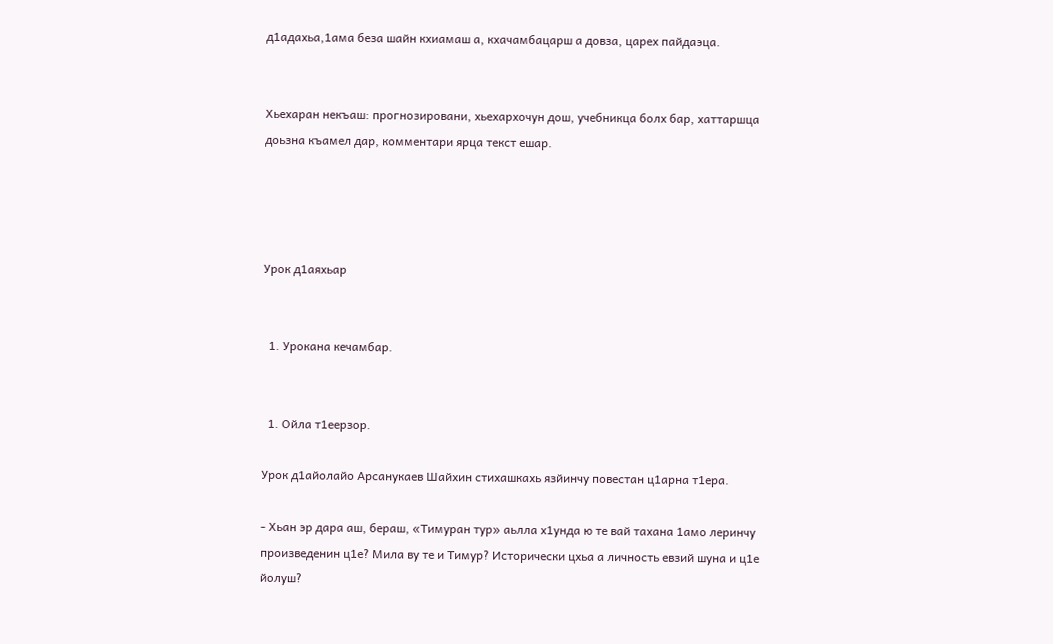д1адахьа,1ама беза шайн кхиамаш а, кхачамбацарш а довза, царех пайдаэца.


Хьехаран некъаш: прогнозировани, хьехархочун дош, учебникца болх бар, хаттаршца доьзна къамел дар, комментари ярца текст ешар.




Урок д1аяхьар


  1. Урокана кечамбар.


  1. Ойла т1еерзор.

Урок д1айолайо Арсанукаев Шайхин стихашкахь язйинчу повестан ц1арна т1ера.

- Хьан эр дара аш, бераш, «Тимуран тур» аьлла х1унда ю те вай тахана 1амо леринчу произведенин ц1е? Мила ву те и Тимур? Исторически цхьа а личность евзий шуна и ц1е йолуш?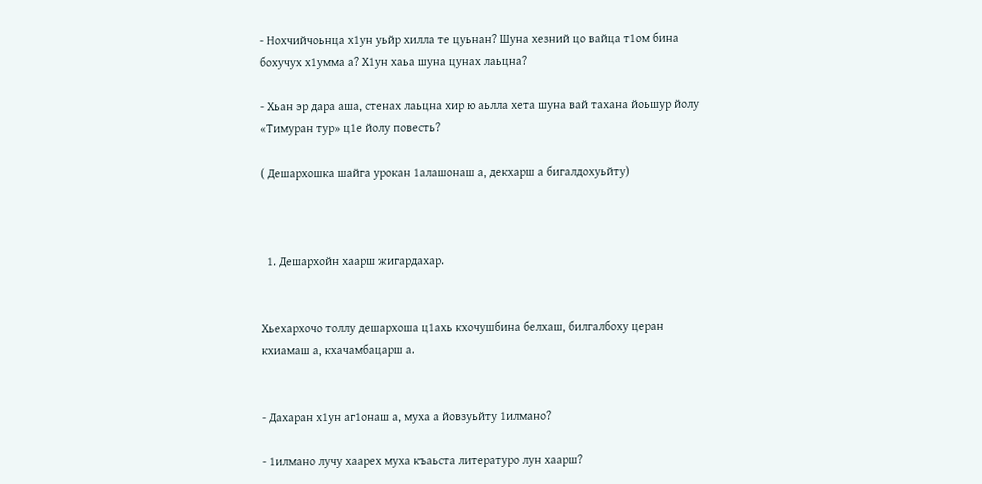- Нохчийчоьнца х1ун уьйр хилла те цуьнан? Шуна хезний цо вайца т1ом бина бохучух х1умма а? Х1ун хаьа шуна цунах лаьцна?

- Хьан эр дара аша, стенах лаьцна хир ю аьлла хета шуна вай тахана йоьшур йолу «Тимуран тур» ц1е йолу повесть?

( Дешархошка шайга урокан 1алашонаш а, декхарш а бигалдохуьйту)



  1. Дешархойн хаарш жигардахар.


Хьехархочо толлу дешархоша ц1ахь кхочушбина белхаш, билгалбоху церан кхиамаш а, кхачамбацарш а.


- Дахаран х1ун аг1онаш а, муха а йовзуьйту 1илмано?

- 1илмано лучу хаарех муха къаьста литературо лун хаарш?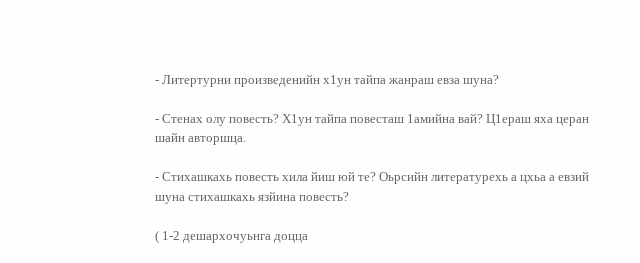- Литертурни произведенийн х1ун тайпа жанраш евза шуна?

- Стенах олу повесть? Х1ун тайпа повесташ 1амийна вай? Ц1ераш яха церан шайн авторшца.

- Стихашкахь повесть хила йиш юй те? Оьрсийн литературехь а цхьа а евзий шуна стихашкахь язйина повесть?

( 1-2 дешархочуьнга доцца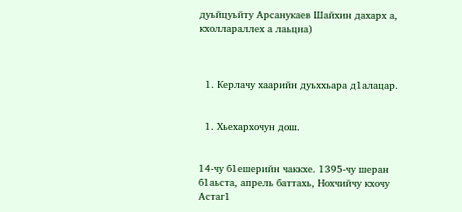дуьйцуьйту Арсанукаев Шайхин дахарх а, кхоллараллех а лаьцна)



  1. Керлачу хаарийн дуьххьара д1алацар.


  1. Хьехархочун дош.


14-чу б1ешерийн чаккхе. 1395-чу шеран б1аьста, апрель баттахь, Нохчийчу кхочу Астаг1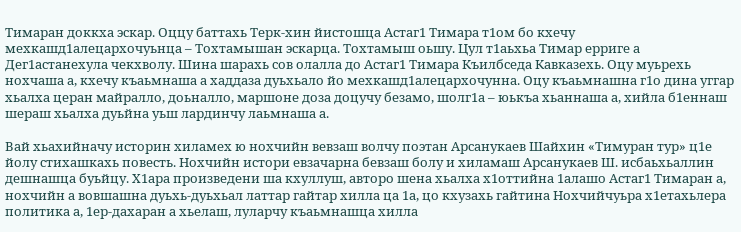Тимаран доккха эскар. Оццу баттахь Терк-хин йистошца Астаг1 Тимара т1ом бо кхечу мехкашд1алецархочуьнца – Тохтамышан эскарца. Тохтамыш оьшу. Цул т1аьхьа Тимар ерриге а Дег1астанехула чекхволу. Шина шарахь сов олалла до Астаг1 Тимара Къилбседа Кавказехь. Оцу муьрехь нохчаша а, кхечу къаьмнаша а хаддаза дуьхьало йо мехкашд1алецархочунна. Оцу къаьмнашна г1о дина уггар хьалха церан майралло, доьналло, маршоне доза доцучу безамо, шолг1а – юькъа хьаннаша а, хийла б1еннаш шераш хьалха дуьйна уьш лардинчу лаьмнаша а.

Вай хьахийначу историн хиламех ю нохчийн вевзаш волчу поэтан Арсанукаев Шайхин «Тимуран тур» ц1е йолу стихашкахь повесть. Нохчийн истори евзачарна бевзаш болу и хиламаш Арсанукаев Ш. исбаьхьаллин дешнашца буьйцу. Х1ара произведени ша кхуллуш, авторо шена хьалха х1оттийна 1алашо Астаг1 Тимаран а, нохчийн а вовшашна дуьхь-дуьхьал латтар гайтар хилла ца 1а, цо кхузахь гайтина Нохчийчуьра х1етахьлера политика а, 1ер-дахаран а хьелаш, луларчу къаьмнашца хилла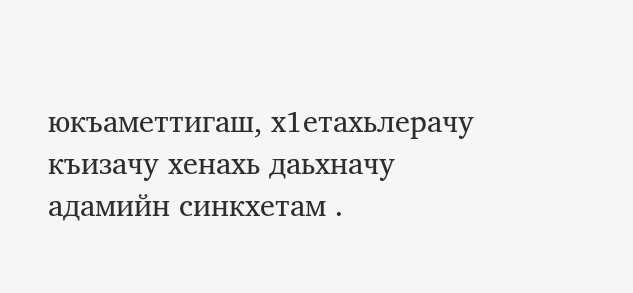юкъаметтигаш, х1етахьлерачу къизачу хенахь даьхначу адамийн синкхетам .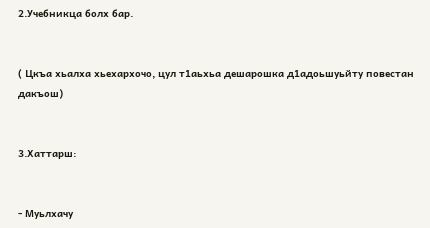2.Учебникца болх бар.


( Цкъа хьалха хьехархочо, цул т1аьхьа дешарошка д1адоьшуьйту повестан дакъош)


3.Хаттарш:


- Муьлхачу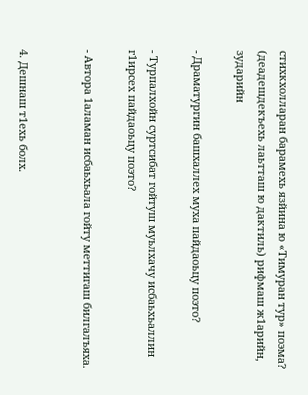стихкхолларан барамехь язйина ю «Тимуран тур» поэма? (деадешдекъехь лаьтташ ю дактиль) рифмаш ж1арийн, зударийн

- Драматургин башхаллех муха пайдаоьцу поэто?

- Турпалхойн суртсибат гойтуш муьлхачу исбаьхьаллин г1ирсех пайдаоьцу поэто?

- Автора 1аламан исбаьхьала гойту меттигаш билгалъяха.


4. Дешнаш т1ехь болх.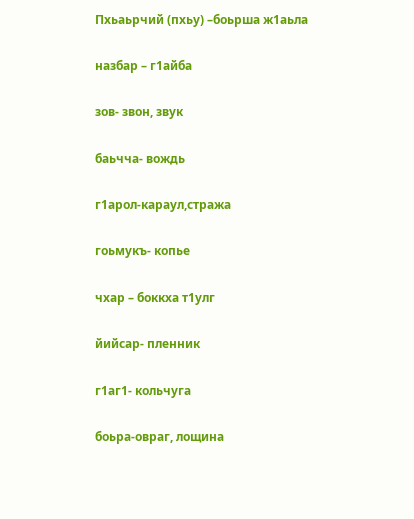Пхьаьрчий (пхьу) –боьрша ж1аьла

назбар – г1айба

зов- звон, звук

баьчча- вождь

г1арол-караул,стража

гоьмукъ- копье

чхар – боккха т1улг

йийсар- пленник

г1аг1- кольчуга

боьра-овраг, лощина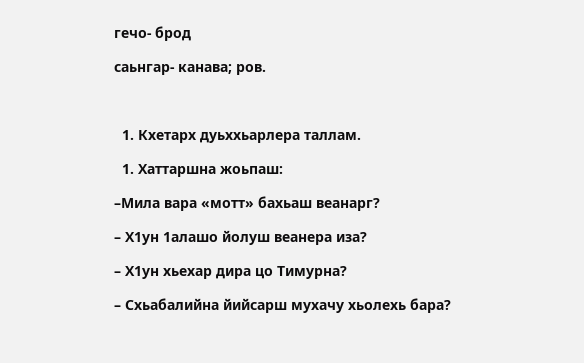гечо- брод

саьнгар- канава; ров.



  1. Кхетарх дуьххьарлера таллам.

  1. Хаттаршна жоьпаш:

–Мила вара «мотт» бахьаш веанарг?

– Х1ун 1алашо йолуш веанера иза?

– Х1ун хьехар дира цо Тимурна?

– Схьабалийна йийсарш мухачу хьолехь бара?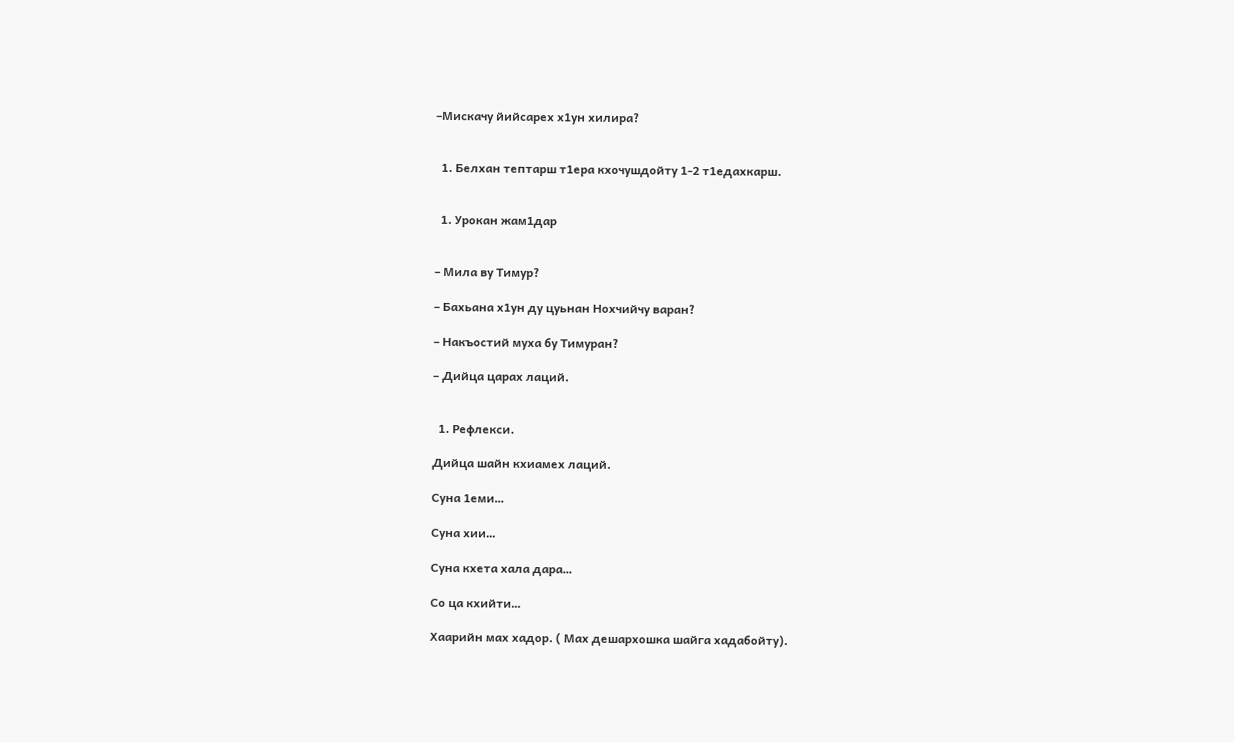–Мискачу йийсарех х1ун хилира?


  1. Белхан тептарш т1ера кхочушдойту 1-2 т1едахкарш.


  1. Урокан жам1дар


– Мила ву Тимур?

– Бахьана х1ун ду цуьнан Нохчийчу варан?

– Накъостий муха бу Тимуран?

– Дийца царах лаций.


  1. Рефлекси.

Дийца шайн кхиамех лаций.

Суна 1еми…

Суна хии…

Суна кхета хала дара…

Со ца кхийти…

Хаарийн мах хадор. ( Мах дешархошка шайга хадабойту).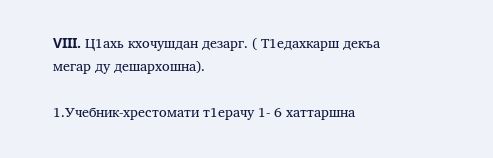VIII. Ц1ахь кхочушдан дезарг. ( Т1едахкарш декъа мегар ду дешархошна).

1.Учебник-хрестомати т1ерачу 1- 6 хаттаршна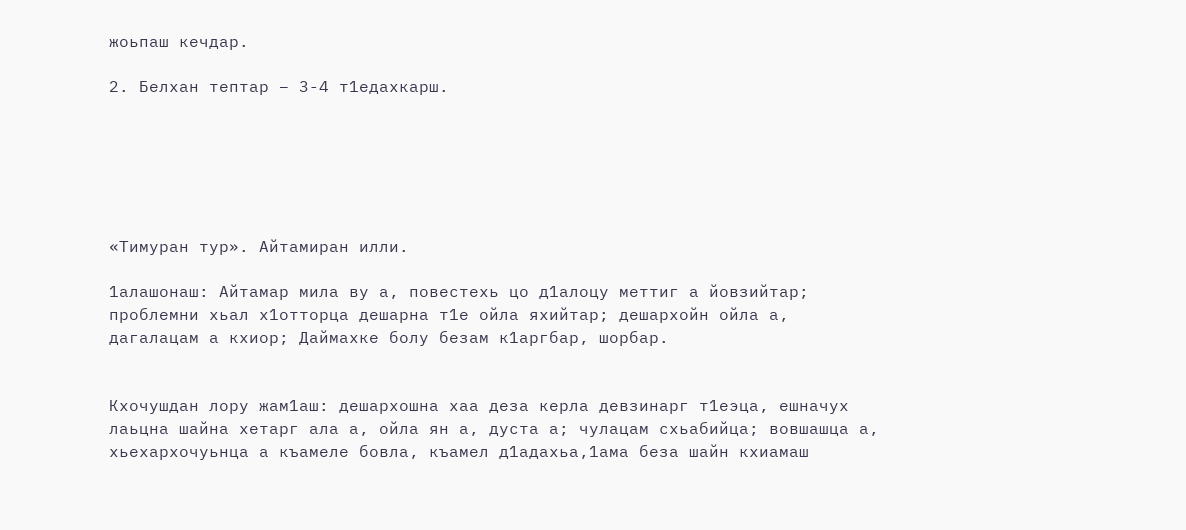жоьпаш кечдар.

2. Белхан тептар – 3-4 т1едахкарш.






«Тимуран тур». Айтамиран илли.

1алашонаш: Айтамар мила ву а, повестехь цо д1алоцу меттиг а йовзийтар; проблемни хьал х1отторца дешарна т1е ойла яхийтар; дешархойн ойла а, дагалацам а кхиор; Даймахке болу безам к1аргбар, шорбар.


Кхочушдан лору жам1аш: дешархошна хаа деза керла девзинарг т1еэца, ешначух лаьцна шайна хетарг ала а, ойла ян а, дуста а; чулацам схьабийца; вовшашца а, хьехархочуьнца а къамеле бовла, къамел д1адахьа,1ама беза шайн кхиамаш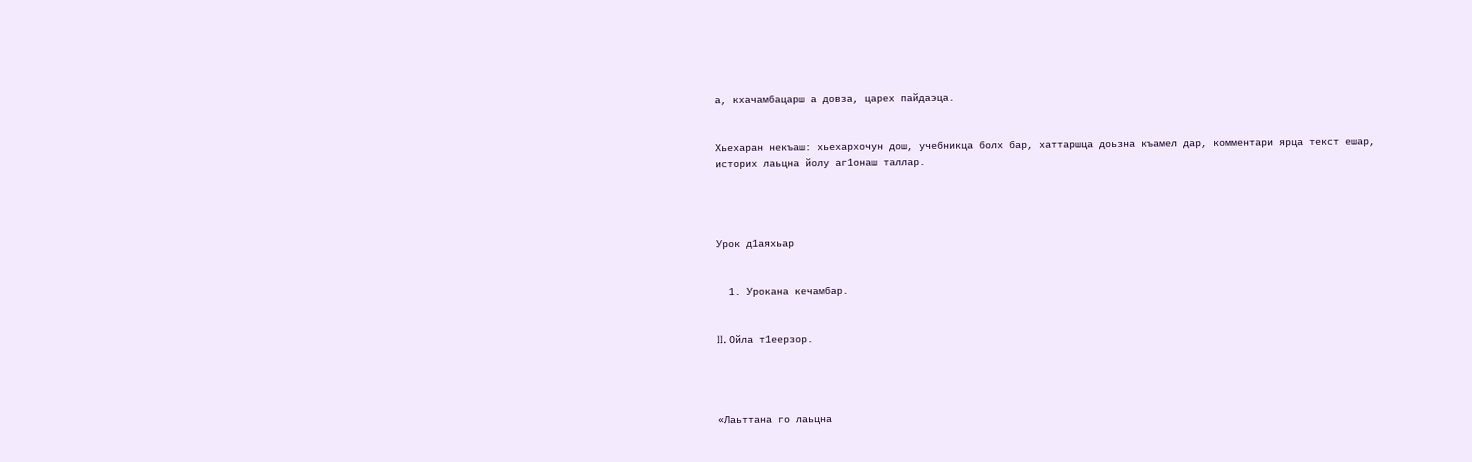а, кхачамбацарш а довза, царех пайдаэца.


Хьехаран некъаш: хьехархочун дош, учебникца болх бар, хаттаршца доьзна къамел дар, комментари ярца текст ешар, историх лаьцна йолу аг1онаш таллар.




Урок д1аяхьар


  1. Урокана кечамбар.


II. Ойла т1еерзор.




«Лаьттана го лаьцна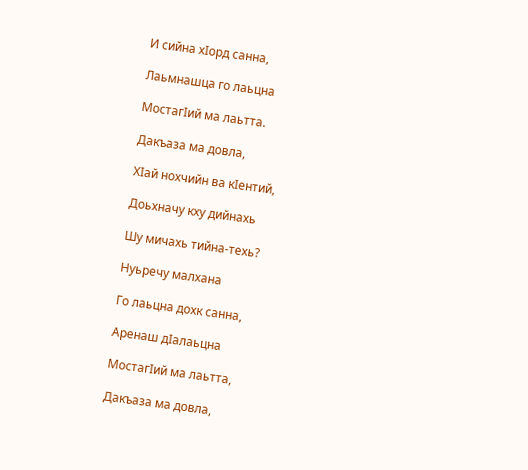И сийна хIорд санна,

Лаьмнашца го лаьцна

МостагIий ма лаьтта.

Дакъаза ма довла,

ХIай нохчийн ва кIентий,

Доьхначу кху дийнахь

Шу мичахь тийна-техь?

Нуьречу малхана

Го лаьцна дохк санна,

Аренаш дIалаьцна

МостагIий ма лаьтта,

Дакъаза ма довла,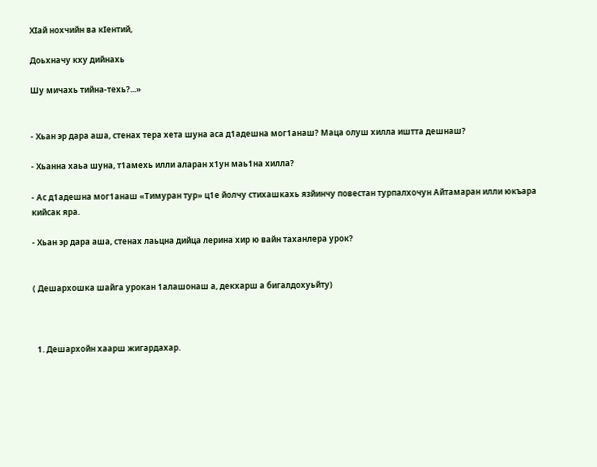ХIай нохчийн ва кIентий,

Доьхначу кху дийнахь

Шу мичахь тийна-техь?...»


- Хьан эр дара аша, стенах тера хета шуна аса д1адешна мог1анаш? Маца олуш хилла иштта дешнаш?

- Хьанна хаьа шуна, т1амехь илли аларан х1ун маь1на хилла?

- Ас д1адешна мог1анаш «Тимуран тур» ц1е йолчу стихашкахь язйинчу повестан турпалхочун Айтамаран илли юкъара кийсак яра.

- Хьан эр дара аша, стенах лаьцна дийца лерина хир ю вайн таханлера урок?


( Дешархошка шайга урокан 1алашонаш а, декхарш а бигалдохуьйту)



  1. Дешархойн хаарш жигардахар.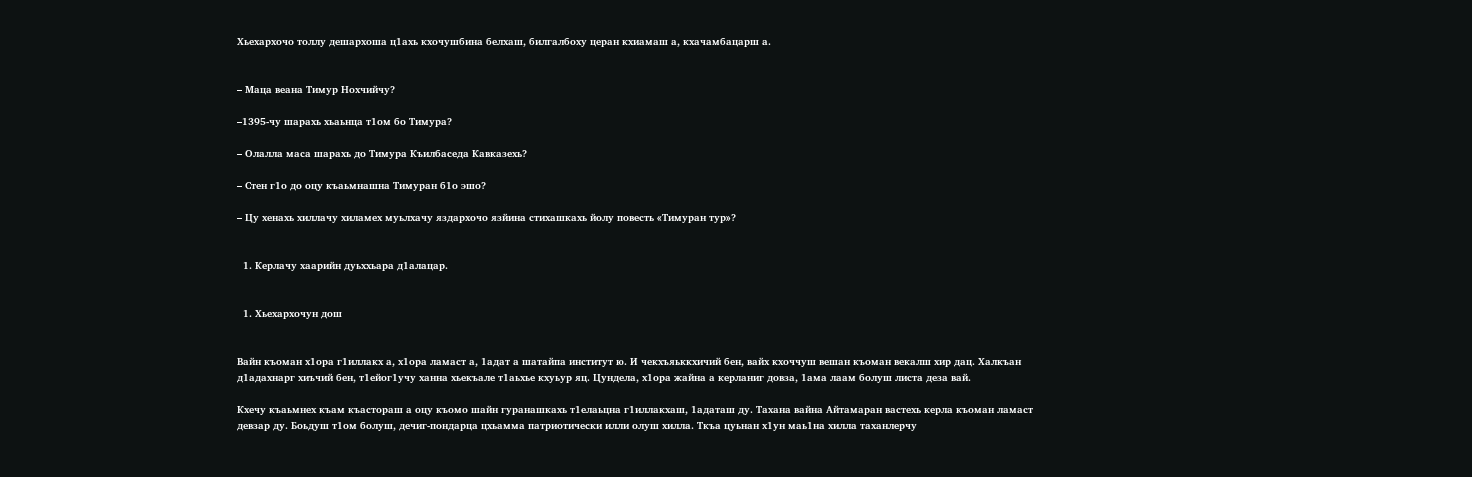Хьехархочо толлу дешархоша ц1ахь кхочушбина белхаш, билгалбоху церан кхиамаш а, кхачамбацарш а.


– Маца веана Тимур Нохчийчу?

–1395-чу шарахь хьаьнца т1ом бо Тимура?

– Олалла маса шарахь до Тимура Къилбаседа Кавказехь?

– Стен г1о до оцу къаьмнашна Тимуран б1о эшо?

– Цу хенахь хиллачу хиламех муьлхачу яздархочо язйина стихашкахь йолу повесть «Тимуран тур»?


  1. Керлачу хаарийн дуьххьара д1алацар.


  1. Хьехархочун дош


Вайн къоман х1ора г1иллакх а, х1ора ламаст а, 1адат а шатайпа институт ю. И чекхъяьккхичий бен, вайх кхоччуш вешан къоман векалш хир дац. Халкъан д1адахнарг хиъчий бен, т1ейог1учу ханна хьекъале т1аьхье кхуьур яц. Цундела, х1ора жайна а керланиг довза, 1ама лаам болуш листа деза вай.

Кхечу къаьмнех къам къастораш а оцу къомо шайн гуранашкахь т1елаьцна г1иллакхаш, 1адаташ ду. Тахана вайна Айтамаран вастехь керла къоман ламаст девзар ду. Боьдуш т1ом болуш, дечиг-пондарца цхьамма патриотически илли олуш хилла. Ткъа цуьнан х1ун маь1на хилла таханлерчу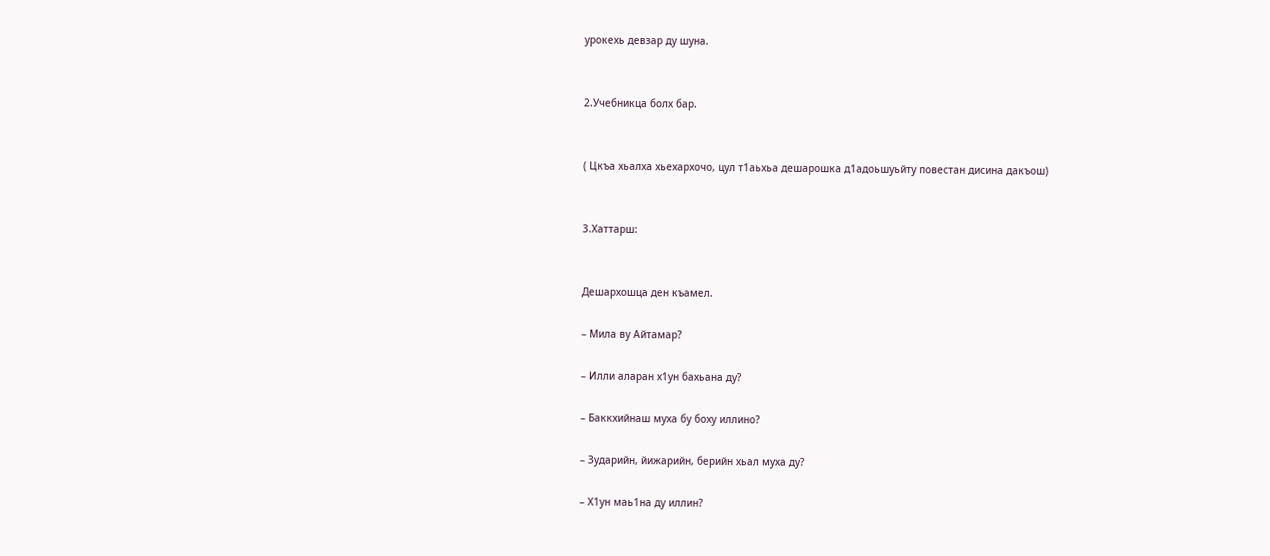урокехь девзар ду шуна.


2.Учебникца болх бар.


( Цкъа хьалха хьехархочо, цул т1аьхьа дешарошка д1адоьшуьйту повестан дисина дакъош)


3.Хаттарш:


Дешархошца ден къамел.

– Мила ву Айтамар?

– Илли аларан х1ун бахьана ду?

– Баккхийнаш муха бу боху иллино?

– Зударийн, йижарийн, берийн хьал муха ду?

– Х1ун маь1на ду иллин?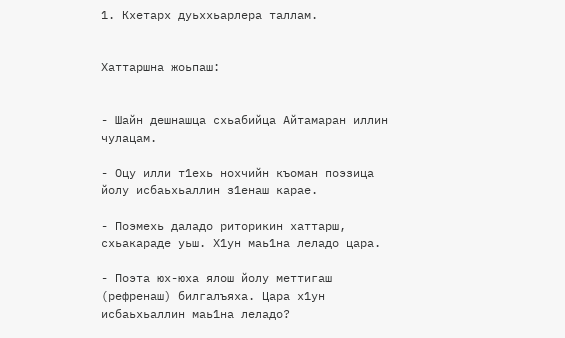1. Кхетарх дуьххьарлера таллам.


Хаттаршна жоьпаш:


- Шайн дешнашца схьабийца Айтамаран иллин чулацам.

- Оцу илли т1ехь нохчийн къоман поэзица йолу исбаьхьаллин з1енаш карае.

- Поэмехь даладо риторикин хаттарш, схьакараде уьш. Х1ун маь1на леладо цара.

- Поэта юх-юха ялош йолу меттигаш (рефренаш) билгалъяха. Цара х1ун исбаьхьаллин маь1на леладо?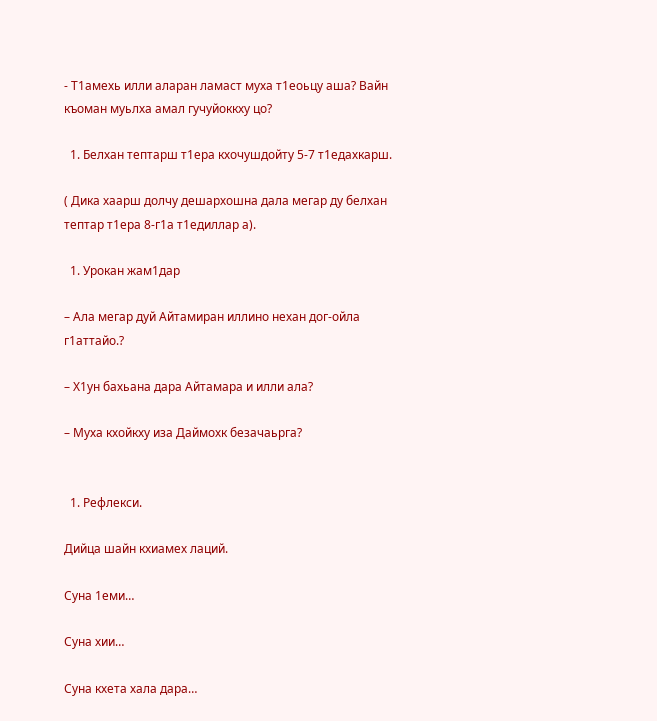- Т1амехь илли аларан ламаст муха т1еоьцу аша? Вайн къоман муьлха амал гучуйоккху цо?

  1. Белхан тептарш т1ера кхочушдойту 5-7 т1едахкарш.

( Дика хаарш долчу дешархошна дала мегар ду белхан тептар т1ера 8-г1а т1едиллар а).

  1. Урокан жам1дар

– Ала мегар дуй Айтамиран иллино нехан дог-ойла г1аттайо.?

– Х1ун бахьана дара Айтамара и илли ала?

– Муха кхойкху иза Даймохк безачаьрга?


  1. Рефлекси.

Дийца шайн кхиамех лаций.

Суна 1еми…

Суна хии…

Суна кхета хала дара…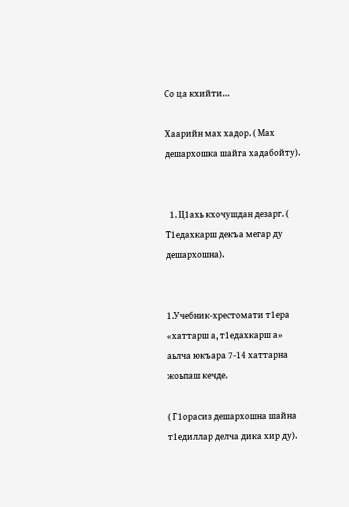Со ца кхийти…

Хаарийн мах хадор. ( Мах дешархошка шайга хадабойту).


  1. Ц1ахь кхочушдан дезарг. ( Т1едахкарш декъа мегар ду дешархошна).


1.Учебник-хрестомати т1ера «хаттарш а, т1едахкарш а» аьлча юкъара 7-14 хаттарна жоьпаш кечде.

( Г1орасиз дешархошна шайна т1едиллар делча дика хир ду).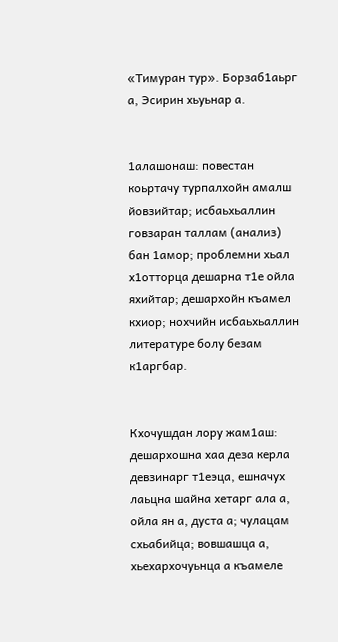«Тимуран тур». Борзаб1аьрг а, Эсирин хьуьнар а.


1алашонаш: повестан коьртачу турпалхойн амалш йовзийтар; исбаьхьаллин говзаран таллам (анализ) бан 1амор; проблемни хьал х1отторца дешарна т1е ойла яхийтар; дешархойн къамел кхиор; нохчийн исбаьхьаллин литературе болу безам к1аргбар.


Кхочушдан лору жам1аш: дешархошна хаа деза керла девзинарг т1еэца, ешначух лаьцна шайна хетарг ала а, ойла ян а, дуста а; чулацам схьабийца; вовшашца а, хьехархочуьнца а къамеле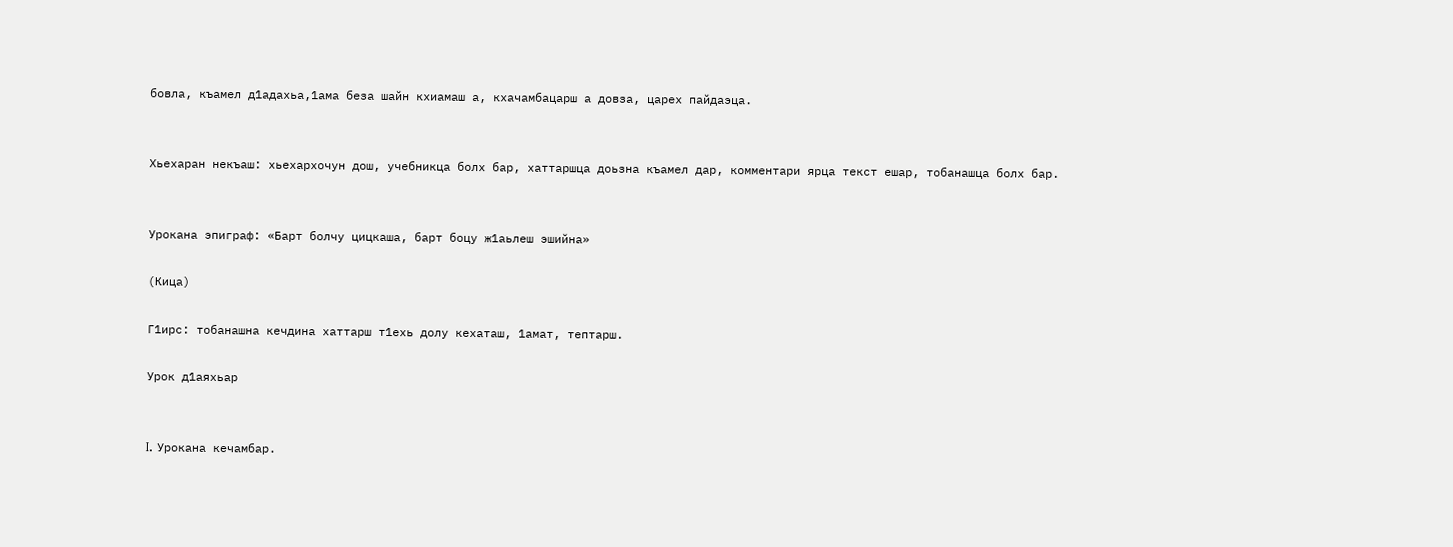бовла, къамел д1адахьа,1ама беза шайн кхиамаш а, кхачамбацарш а довза, царех пайдаэца.


Хьехаран некъаш: хьехархочун дош, учебникца болх бар, хаттаршца доьзна къамел дар, комментари ярца текст ешар, тобанашца болх бар.


Урокана эпиграф: «Барт болчу цицкаша, барт боцу ж1аьлеш эшийна»

(Кица)

Г1ирс: тобанашна кечдина хаттарш т1ехь долу кехаташ, 1амат, тептарш.

Урок д1аяхьар


I. Урокана кечамбар.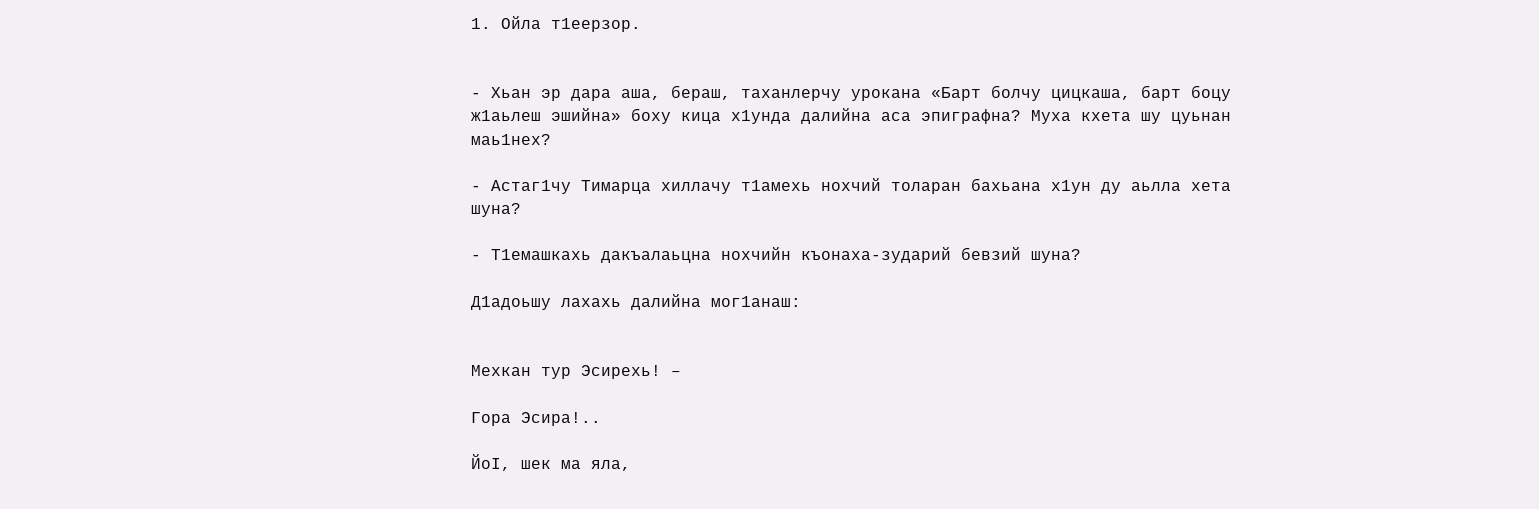1. Ойла т1еерзор.


- Хьан эр дара аша, бераш, таханлерчу урокана «Барт болчу цицкаша, барт боцу ж1аьлеш эшийна» боху кица х1унда далийна аса эпиграфна? Муха кхета шу цуьнан маь1нех?

- Астаг1чу Тимарца хиллачу т1амехь нохчий толаран бахьана х1ун ду аьлла хета шуна?

- Т1емашкахь дакъалаьцна нохчийн къонаха-зударий бевзий шуна?

Д1адоьшу лахахь далийна мог1анаш:


Мехкан тур Эсирехь! –

Гора Эсира!..

ЙоI, шек ма яла,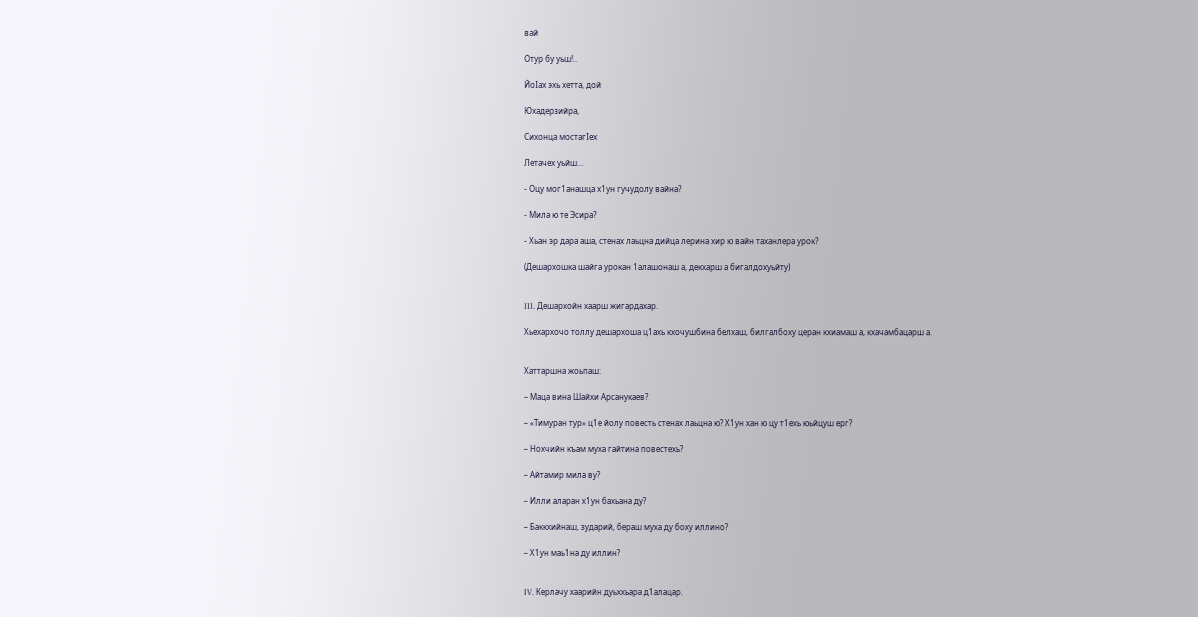вай

Отур бу уьш!..

ЙоIах эхь хетта, дой

Юхадерзийра,

Сихонца мостагIех

Летачех уьйш…

- Оцу мог1анашца х1ун гучудолу вайна?

- Мила ю те Эсира?

- Хьан эр дара аша, стенах лаьцна дийца лерина хир ю вайн таханлера урок?

(Дешархошка шайга урокан 1алашонаш а, декхарш а бигалдохуьйту)


III. Дешархойн хаарш жигардахар.

Хьехархочо толлу дешархоша ц1ахь кхочушбина белхаш, билгалбоху церан кхиамаш а, кхачамбацарш а.


Хаттаршна жоьпаш:

– Маца вина Шайхи Арсанукаев?

– «Тимуран тур» ц1е йолу повесть стенах лаьцна ю? Х1ун хан ю цу т1ехь юьйцуш ерг?

– Нохчийн къам муха гайтина повестехь?

– Айтамир мила ву?

– Илли аларан х1ун бахьана ду?

– Баккхийнаш, зударий, бераш муха ду боху иллино?

– Х1ун маь1на ду иллин?


IV. Керлачу хаарийн дуьххьара д1алацар.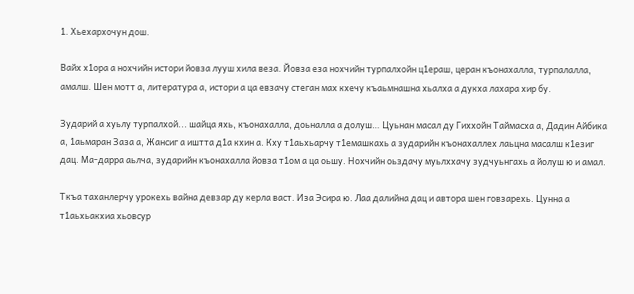1. Хьехархочун дош.

Вайх х1ора а нохчийн истори йовза лууш хила веза. Йовза еза нохчийн турпалхойн ц1ераш, церан къонахалла, турпалалла, амалш. Шен мотт а, литература а, истори а ца евзачу стеган мах кхечу къаьмнашна хьалха а дукха лахара хир бу.

Зударий а хуьлу турпалхой... шайца яхь, къонахалла, доьналла а долуш… Цуьнан масал ду Гиххойн Таймасха а, Дадин Айбика а, 1аьмаран Заза а, Жансиг а иштта д1а кхин а. Кху т1аьхьарчу т1емашкахь а зударийн къонахаллех лаьцна масалш к1езиг дац. Ма-дарра аьлча, зударийн къонахалла йовза т1ом а ца оьшу. Нохчийн оьздачу муьлххачу зудчуьнгахь а йолуш ю и амал.

Ткъа таханлерчу урокехь вайна девзар ду керла васт. Иза Эсира ю. Лаа далийна дац и автора шен говзарехь. Цунна а т1аьхьакхиа хьовсур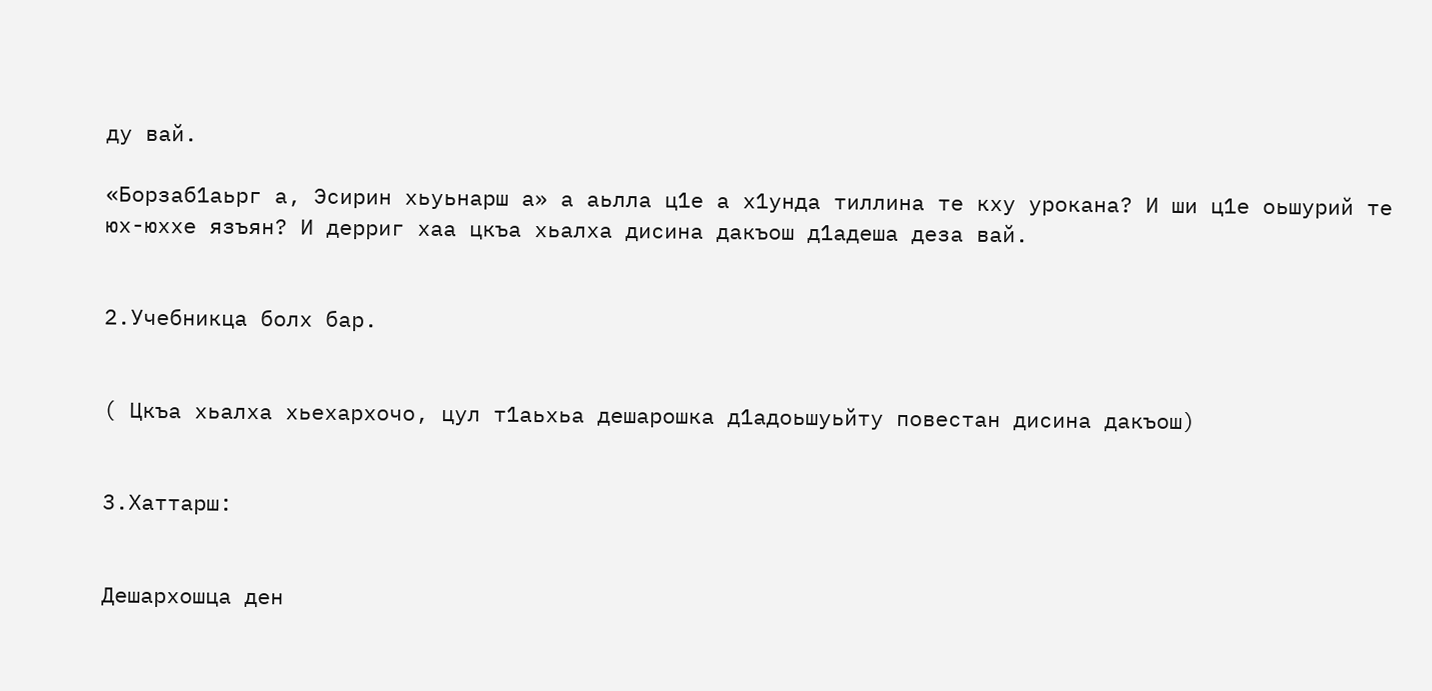ду вай.

«Борзаб1аьрг а, Эсирин хьуьнарш а» а аьлла ц1е а х1унда тиллина те кху урокана? И ши ц1е оьшурий те юх-юххе язъян? И дерриг хаа цкъа хьалха дисина дакъош д1адеша деза вай.


2.Учебникца болх бар.


( Цкъа хьалха хьехархочо, цул т1аьхьа дешарошка д1адоьшуьйту повестан дисина дакъош)


3.Хаттарш:


Дешархошца ден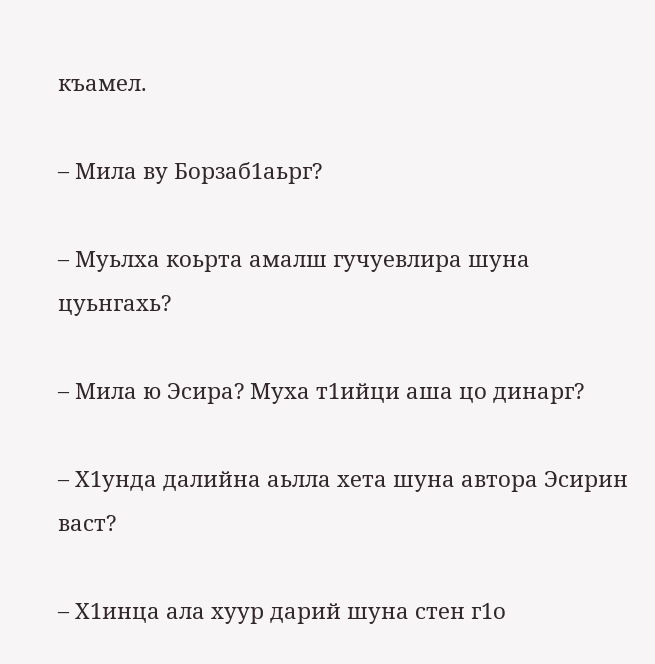къамел.

– Мила ву Борзаб1аьрг?

– Муьлха коьрта амалш гучуевлира шуна цуьнгахь?

– Мила ю Эсира? Муха т1ийци аша цо динарг?

– Х1унда далийна аьлла хета шуна автора Эсирин васт?

– Х1инца ала хуур дарий шуна стен г1о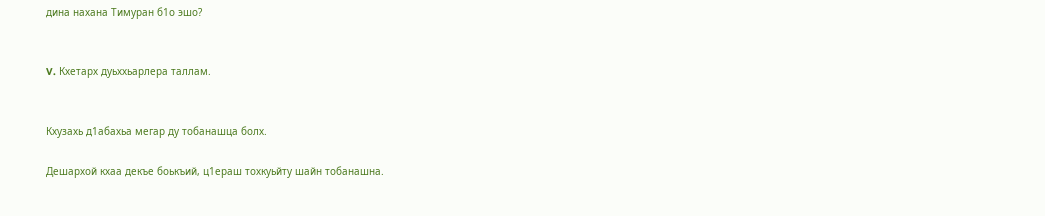дина нахана Тимуран б1о эшо?


V. Кхетарх дуьххьарлера таллам.


Кхузахь д1абахьа мегар ду тобанашца болх.

Дешархой кхаа декъе боькъий, ц1ераш тохкуьйту шайн тобанашна.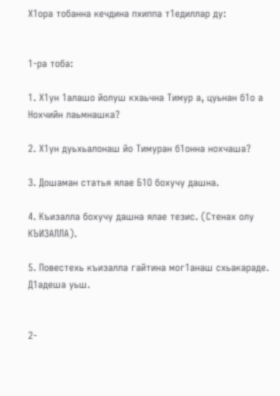Х1ора тобанна кечдина пхиппа т1едиллар ду:


1-ра тоба:

1. Х1ун 1алашо йолуш кхаьчна Тимур а, цуьнан б1о а Нохчийн лаьмнашка?

2. Х1ун дуьхьалонаш йо Тимуран б1онна нохчаша?

3. Дошаман статья ялае Б1О бохучу дашна.

4. Къизалла бохучу дашна ялае тезис. (Стенах олу КЪИЗАЛЛА).

5. Повестехь къизалла гайтина мог1анаш схьакараде. Д1адеша уьш.


2-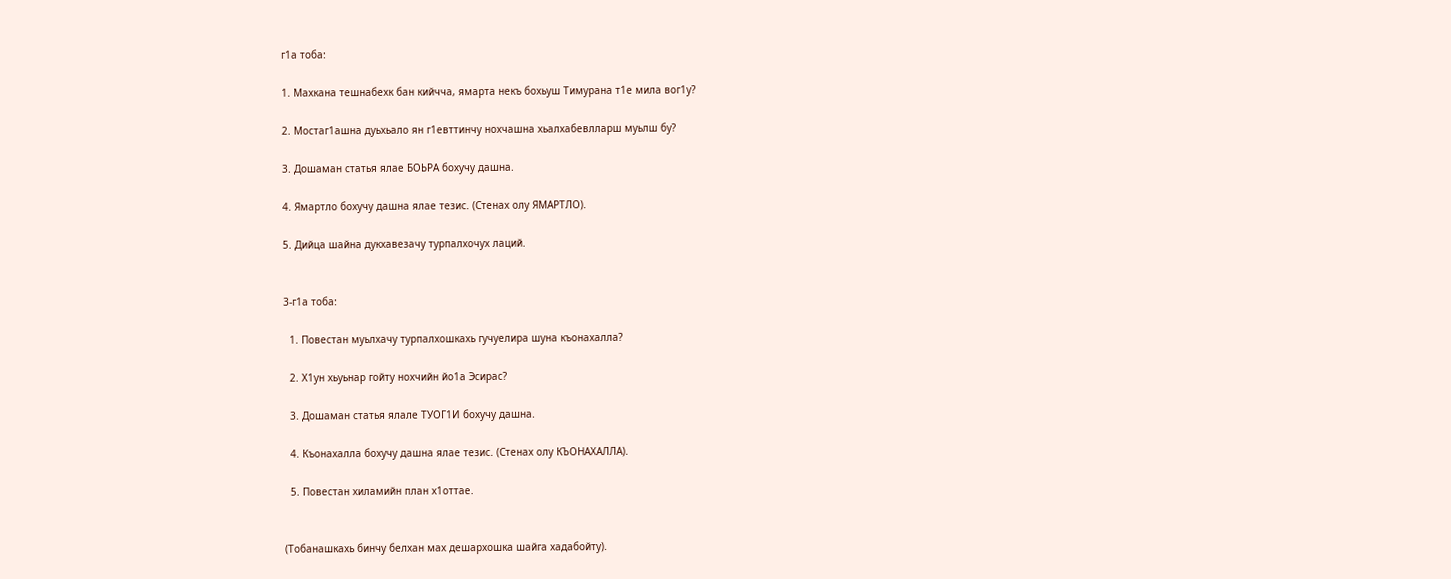г1а тоба:

1. Махкана тешнабехк бан кийчча, ямарта некъ бохьуш Тимурана т1е мила вог1у?

2. Мостаг1ашна дуьхьало ян г1евттинчу нохчашна хьалхабевлларш муьлш бу?

3. Дошаман статья ялае БОЬРА бохучу дашна.

4. Ямартло бохучу дашна ялае тезис. (Стенах олу ЯМАРТЛО).

5. Дийца шайна дукхавезачу турпалхочух лаций.


3-г1а тоба:

  1. Повестан муьлхачу турпалхошкахь гучуелира шуна къонахалла?

  2. Х1ун хьуьнар гойту нохчийн йо1а Эсирас?

  3. Дошаман статья ялале ТУОГ1И бохучу дашна.

  4. Къонахалла бохучу дашна ялае тезис. (Стенах олу КЪОНАХАЛЛА).

  5. Повестан хиламийн план х1оттае.


(Тобанашкахь бинчу белхан мах дешархошка шайга хадабойту).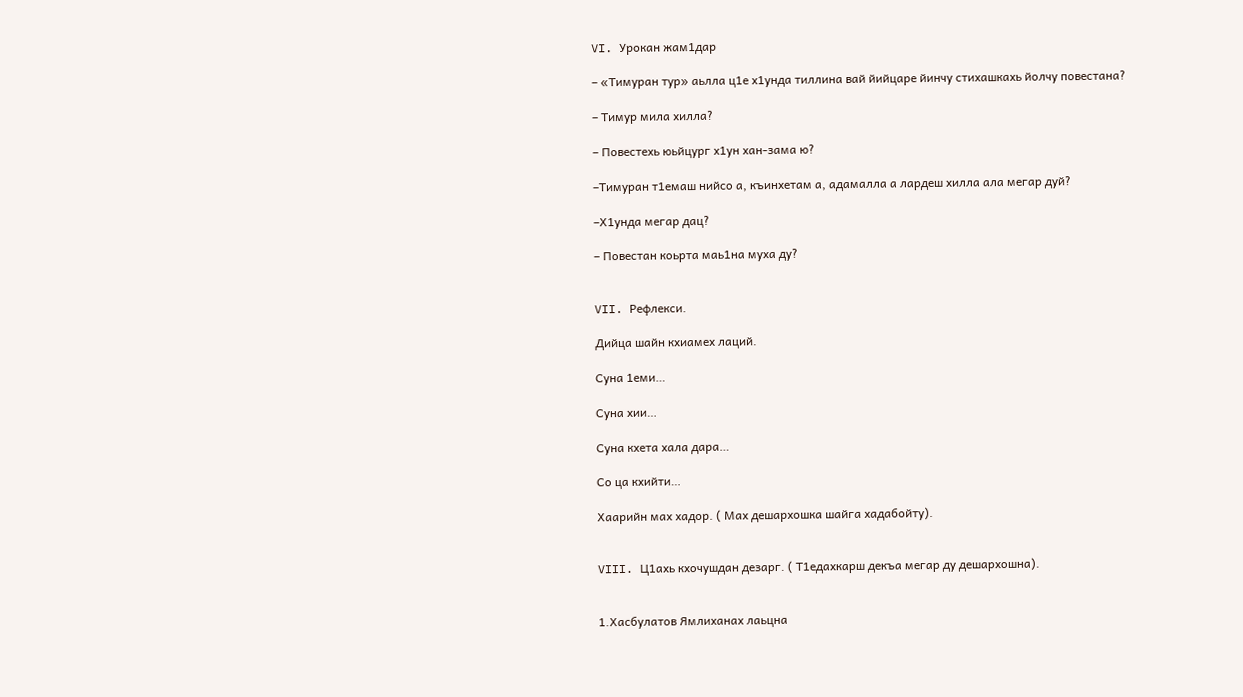VI. Урокан жам1дар

– «Тимуран тур» аьлла ц1е х1унда тиллина вай йийцаре йинчу стихашкахь йолчу повестана?

– Тимур мила хилла?

– Повестехь юьйцург х1ун хан-зама ю?

–Тимуран т1емаш нийсо а, къинхетам а, адамалла а лардеш хилла ала мегар дуй?

–Х1унда мегар дац?

– Повестан коьрта маь1на муха ду?


VII. Рефлекси.

Дийца шайн кхиамех лаций.

Суна 1еми…

Суна хии…

Суна кхета хала дара…

Со ца кхийти…

Хаарийн мах хадор. ( Мах дешархошка шайга хадабойту).


VIII. Ц1ахь кхочушдан дезарг. ( Т1едахкарш декъа мегар ду дешархошна).


1.Хасбулатов Ямлиханах лаьцна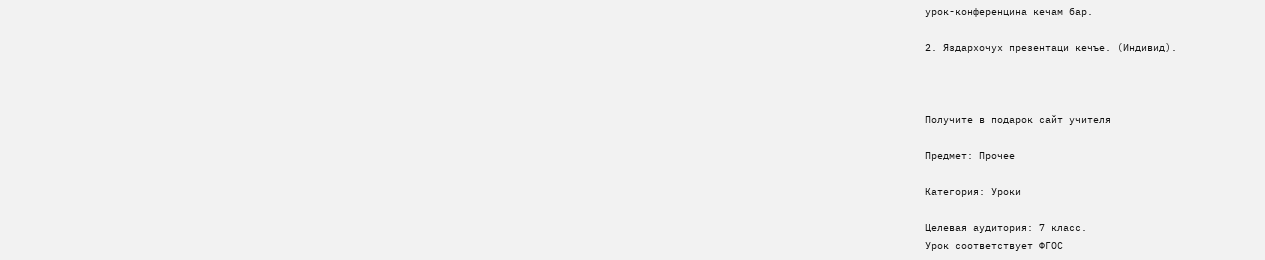урок-конференцина кечам бар.

2. Яздархочух презентаци кечъе. (Индивид).



Получите в подарок сайт учителя

Предмет: Прочее

Категория: Уроки

Целевая аудитория: 7 класс.
Урок соответствует ФГОС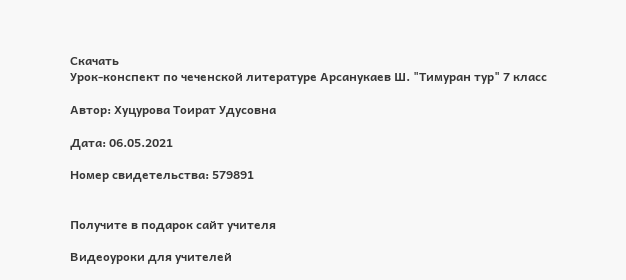Скачать
Урок-конспект по чеченской литературе Арсанукаев Ш. "Тимуран тур" 7 класс

Автор: Хуцурова Тоират Удусовна

Дата: 06.05.2021

Номер свидетельства: 579891


Получите в подарок сайт учителя

Видеоуроки для учителей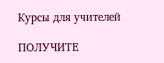Курсы для учителей

ПОЛУЧИТЕ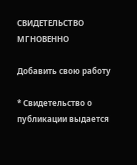СВИДЕТЕЛЬСТВО МГНОВЕННО

Добавить свою работу

* Свидетельство о публикации выдается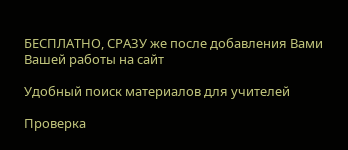БЕСПЛАТНО, СРАЗУ же после добавления Вами Вашей работы на сайт

Удобный поиск материалов для учителей

Проверка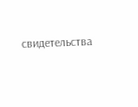свидетельства